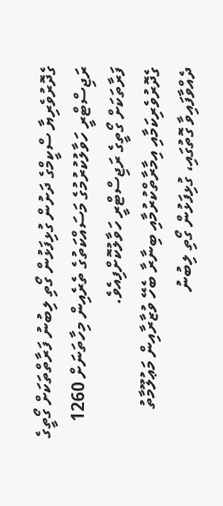ގެދޮރުވެރިޔާ ސްކީމްގެ ދަށުން ގުޅިފަޅުން ގޯތި ލިބުނު ފަރާތްތަކަށް ގޯތީގެ ރަޖިސްޓްރީ ހަވާލުކުރުމުގެ މަސައްކަތުގެ ތެރެއިން މިހާތަނަށް 1260 ފަރާތަކަށް ގޯތީގެ ރަޖިސްޓްރީ ހަވާލުކޮށްފިއެވެ.
ގެދޮރުވެރިކަމާއި އިމާރާތްކުރުމާއި ބިނާރާ ބެހޭ ވުޒާރާއިން މަޢުލޫމާތު ދެއްވާފައިވާ ގޮތުގައި، ގުޅިފަޅުން ގޯތި ލިބުނު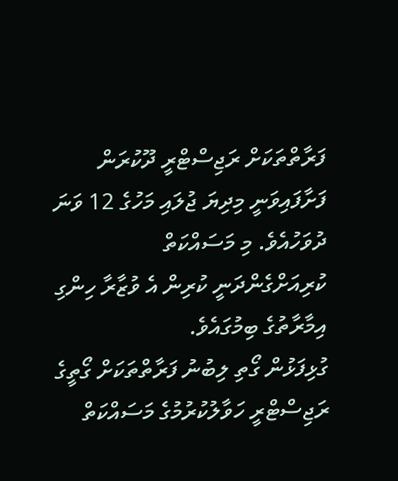ފަރާތްތަކަށް ރަޖިސްޓްރީ ދޫކުރަން ފަށާފައިވަނީ މިދިޔަ ޖުލައި މަހުގެ 12 ވަނަ ދުވަހުއެވެ. މި މަސައްކަތް ކުރިއަށްގެންދަނީ ކުރިން އެ ވުޒާރާ ހިންގި އިމާރާތުގެ ބިމުގައެވެ.
ގުޅިފަޅުން ގޯތި ލިބުނު ފަރާތްތަކަށް ގޯތީގެ ރަޖިސްޓްރީ ހަވާލުކުރުމުގެ މަސައްކަތް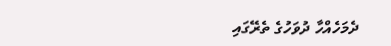ދެމަހެއްހާ ދުވަހުގެ ތެރޭގައި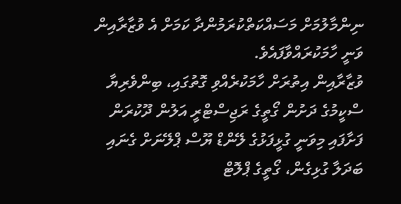ނިންމާލުމަށް މަސައްކަތްކުރަމުންދާ ކަމަށް އެ ވުޒާރާއިން ވަނީ ހާމަކުރައްވާފައެވެ.
ވުޒާރާއިން އިތުރަށް ހާމަކުރެއްވި ގޮތުގައި، ބިންވެރިޔާ ސްކީމުގެ ދަށުން ގޯތީގެ ރަޖިސްޓްރީ އަލުން ދޫކުރަން ފަށާފައި މިވަނީ ގުޅީފަޅުގެ ލޭންޑް ޔޫސް ޕްލޭނަށް ގެނައި ބަދަލާ ގުޅިގެން، ގޯތީގެ ޕްލޮޓް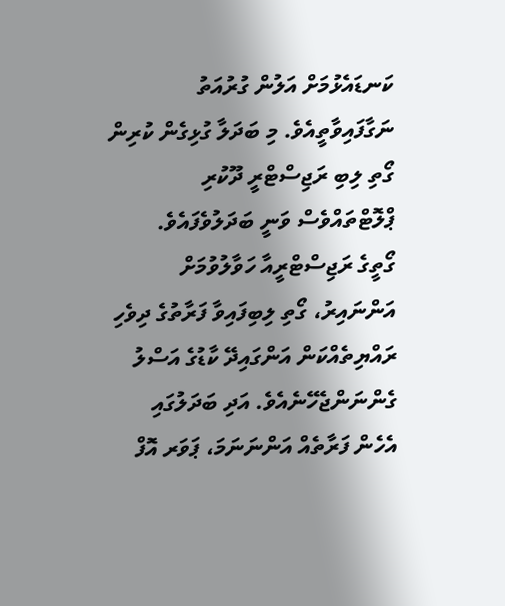ކަނޑައެޅުމަށް އަލުން ގުރުއަތު ނަގާފައިވާތީއެވެ. މި ބަދަލާ ގުޅިގެން ކުރިން ގޯތި ލިބި ރަޖިސްޓްރީ ދޫކުރި ޕްލޮޓްތައްވެސް ވަނީ ބަދަލުވެފައެވެ.
ގޯތީގެ ރަޖިސްޓްރީއާ ހަވާލުވުމަށް އަންނައިރު، ގޯތި ލިބިފައިވާ ފަރާތުގެ ދިވެހި ރައްޔިތެއްކަން އަންގައިދޭ ކާޑުގެ އަސްލު ގެންނަންޖެހޭނެއެވެ. އަދި ބަދަލުގައި އެހެން ފަރާތެއް އަންނަނަމަ، ޕަވަރ އޮފް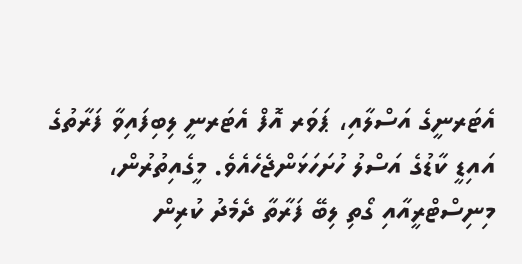އެޓަރނީގެ އަސްލާއި، ޕަވަރ އޮފް އެޓަރނީ ލިބިފައިވާ ފަރާތުގެ އައިޑީ ކާޑުގެ އަސްލު ހުށަހަޅަންޖެހެއެވެ. މީގެއިތުރުން، މިނިސްޓްރީއާއި ގޯތި ލިބޭ ފަރާތާ ދެމެދު ކުރިން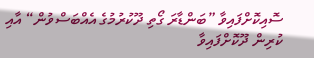ސޮއިކޮށްފައިވާ ”ބަންޑާރަ ގޯތި ދޫކުރުމުގެ އެއްބަސްވުން“ އާއި ކުރިން ދޫކޮށްފައިވާ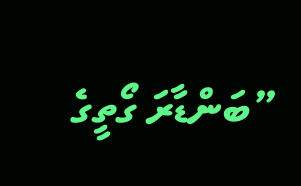”ބަންޑާރަ ގޯތީގެ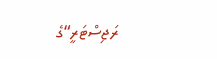ރަޖިސްޓަރީ“ގެ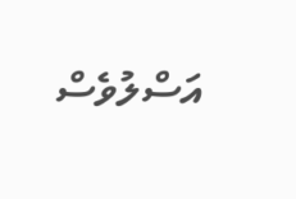އަސްލުވެސް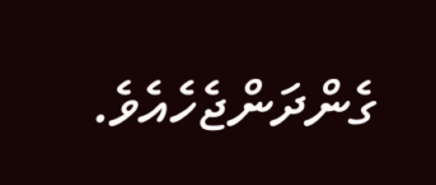ގެންދަންޖެހެއެވެ.